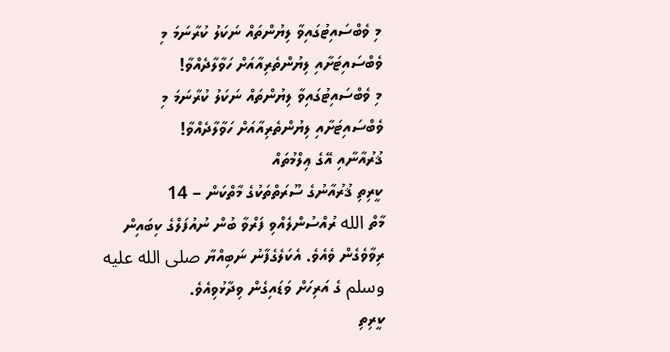މި ވެބްސައިޓުގައިވާ ލިޔުންތައް ނަކަލު ކުރާނަމަ މި ވެބްސައިޓަށާއި ލިޔުންތެރިއާއަށް ހަވާލާދެއްވާ!
މި ވެބްސައިޓުގައިވާ ލިޔުންތައް ނަކަލު ކުރާނަމަ މި ވެބްސައިޓަށާއި ލިޔުންތެރިއާއަށް ހަވާލާދެއްވާ!
ޤުރުއާނާއި އޭގެ ޢިލްމުތައް
ކީރިތި ޤުރުއާނުގެ ސޫރަތްތަކުގެ މާތްކަން – 14
މާތް الله ރުއްސުންލެއްވި ފަރްވާ ބުން ނުއުފަލްގެ ކިބައިން ރިވާވެގެން ވެއެވެ. އެކަލެގެފާނު ނަބިއްޔާ صلى الله عليه وسلم ގެ އަރިހަށް ވަޑައިގެން ވިދާޅުވިއެވެ.
ކީރިތި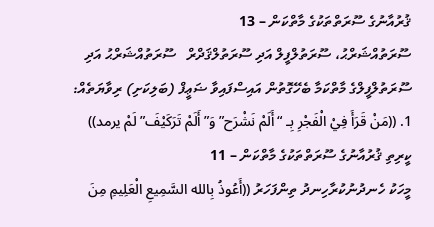ޤުރުއާނުގެ ސޫރަތްތަކުގެ މާތްކަން – 13
ސޫރަތުއްޝަރްޙު، ސޫރަތުލްފީލް އަދި ސޫރަތުލްޤަދްރް   ސޫރަތުއްޝަރްޙު އަދި ސޫރަތުލްފީލްގެ މާތްކަމާ ބެހޭގޮތުން އައިސްފައިވާ ޟަޢީފް (ބަލިކަށި) ރިވާޔަތެއް: 1. ((مَنْ قَرَأَ فِيْ الْفَجْرِ بِـ “أَلَمْ نَشْرَح” وَ”أَلَمْ تَرَكَيْفَ” لَمْ يرمد))
ކީރިތި ޤުރުއާނުގެ ސޫރަތްތަކުގެ މާތްކަން – 11
މީހަކު ހެނދުނުކުރާހިނދު ތިންފަހަރު ((أَعُوذُ بِالله السَّمِيعِ الْعَلِيمِ مِنَ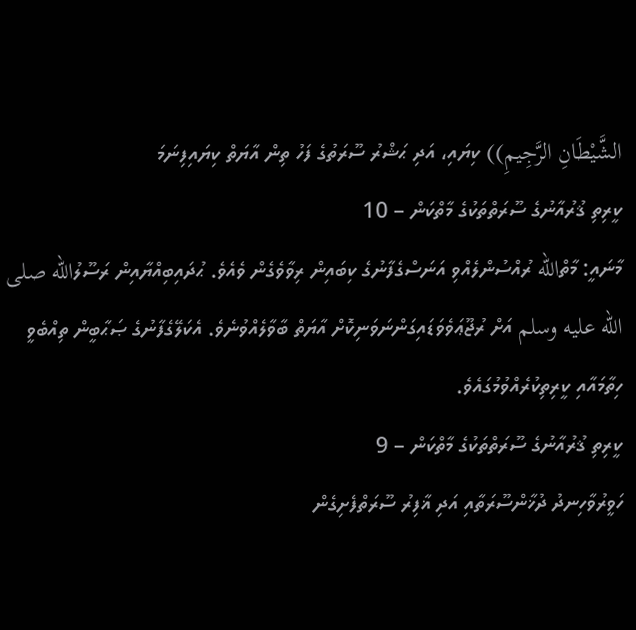الشَّيْطَانِ الرَّجِيمِ)) ކިޔައި، އަދި ޙަޝްރު ސޫރަތުގެ ފަހު ތިން އާޔަތް ކިޔައިފިނަމަ
ކީރިތި ޤުރުއާނުގެ ސޫރަތްތަކުގެ މާތްކަން – 10
މާނައީ: މާތްالله ރުއްސުންލެއްވި އަނަސްގެފާނުގެ ކިބައިން ރިވާވެގެން ވެއެވެ. ޙުދައިބިއްޔާއިން ރަސޫލުالله صلى الله عليه وسلم އަށް ރުޖޫޢަވެވަޑައިގަންނަވަނިކޮށް އާޔަތް ބާވާލެއްވުނެވެ. އެކަލޭގެފާނުގެ ޞަޙާބީން ތިއްބެވީ ހިތާމައާއި ކީރިތިކުރެއްވުމުގައެވެ.
ކީރިތި ޤުރުއާނުގެ ސޫރަތްތަކުގެ މާތްކަން – 9
ހަވީރުވާހިނދު ދުޚާންސޫރަތާއި އަދި ޣާފިރު ސޫރަތްފެށިގެން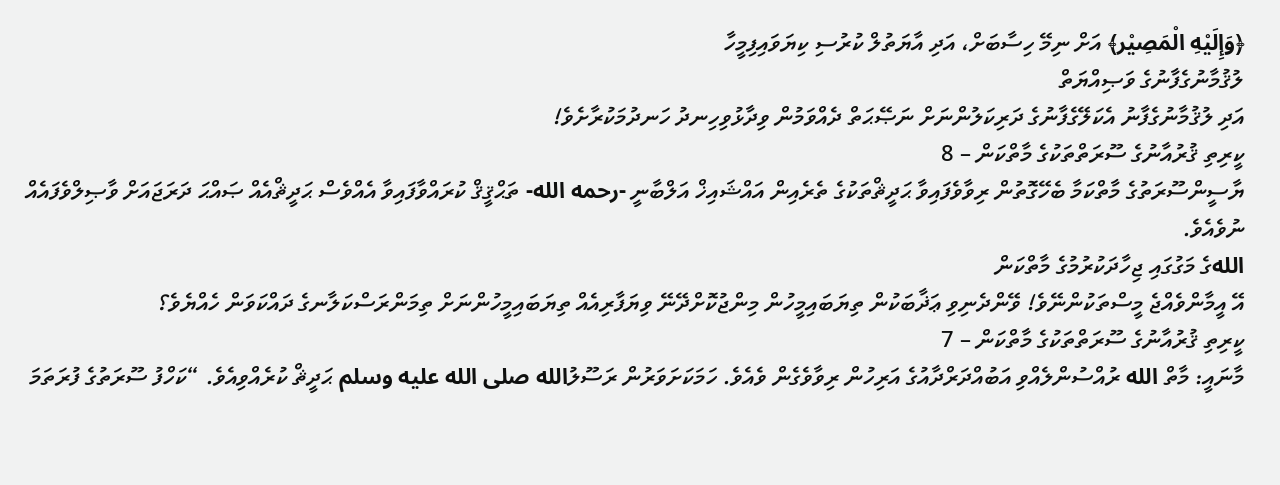﴿وَإِلَيْهِ الْمَصِيْر﴾ އަށް ނިމޭ ހިސާބަށް، އަދި އާޔަތުލް ކުރުސި ކިޔަވައިފިމީހާ
ލުޤުމާނުގެފާނުގެ ވަޞިއްޔަތް
އަދި ލުޤުމާނުގެފާނު އެކަލޭގެފާނުގެ ދަރިކަލުންނަށް ނަޞޭޙަތް ދެއްވަމުން ވިދާޅުވިހިނދު ހަނދުމަކުރާށެވެ!
ކީރިތި ޤުރުއާނުގެ ސޫރަތްތަކުގެ މާތްކަން – 8
ޔާސީންސޫރަތުގެ މާތްކަމާ ބެހޭގޮތުން ރިވާވެފައިވާ ޙަދީޘްތަކުގެ ތެރެއިން އައްޝައިޚް އަލްބާނީ -رحمه الله- ތަޙްޤީޤް ކުރައްވާފައިވާ އެއްވެސް ޙަދީޘްއެއް ޞައްޙަ ދަރަޖައަށް ވާޞިލްވެފައެއް ނުވެއެވެ.
اللهގެ މަގުގައި ޖިހާދަކުރުމުގެ މާތްކަން
އޭ އީމާންވެއްޖެ މީސްތަކުންނޭވެ! ވޭންދެނިވި ޢަޛާބަކުން ތިޔަބައިމީހުން މިންޖުކޮށްދޭނޭ ވިޔަފާރިއެއް ތިޔަބައިމީހުންނަށް ތިމަންރަސްކަލާނގެ ދައްކަވަން ހެއްޔެވެ؟
ކީރިތި ޤުރުއާނުގެ ސޫރަތްތަކުގެ މާތްކަން – 7
މާނައީ: މާތް الله ރުއްސުންލެއްވި އަބުއްދަރްދާއުގެ އަރިހުން ރިވާވެގެން ވެއެވެ. ހަމަކަށަވަރުން ރަސޫލުالله صلى الله عليه وسلم ޙަދީޘް ކުރެއްވިއެވެ. “ކަހްފު ސޫރަތުގެ ފުރަތަމަ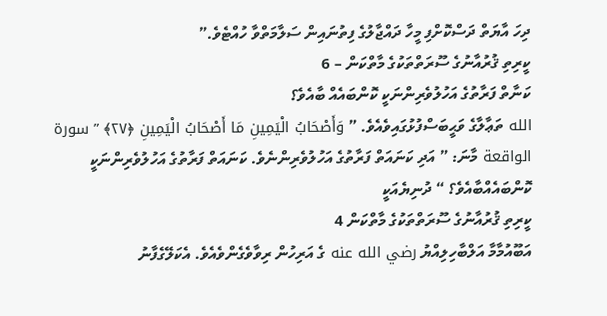ދިހަ އާޔަތް ދަސްކޮށްފި މީހާ ދައްޖާލުގެ ފިތުނައިން ސަލާމަތްވާ ހުއްޓެވެ.”
ކީރިތި ޤުރުއާނުގެ ސޫރަތްތަކުގެ މާތްކަން – 6
ކަނާތް ފަރާތުގެ އަހުލުވެރިންނަކީ ކޮންބައެއް ބާއެވެ؟
الله ތަޢާލާގެ ވަޙީބަސްފުޅުގައިވެއެވެ. ” وَأَصْحَابُ الْيَمِينِ مَا أَصْحَابُ الْيَمِينِ ﴿٢٧﴾ ” سورة الواقعة މާނަ: ” އަދި ކަނައަތް ފަރާތުގެ އަހުލުވެރިންނެވެ. ކަނައަތް ފަރާތުގެ އަހުލުވެރިންނަކީ ކޮންބައެއްބާއެވެ؟ “ ދުނިޔެއަކީ
ކީރިތި ޤުރުއާނުގެ ސޫރަތްތަކުގެ މާތްކަން 4
އަބޫއުމާމާ އަލްބާހިލިއްޔު رضي الله عنه ގެ އަރިހުން ރިވާވެގެންވެއެވެ. އެކަލޭގެފާނު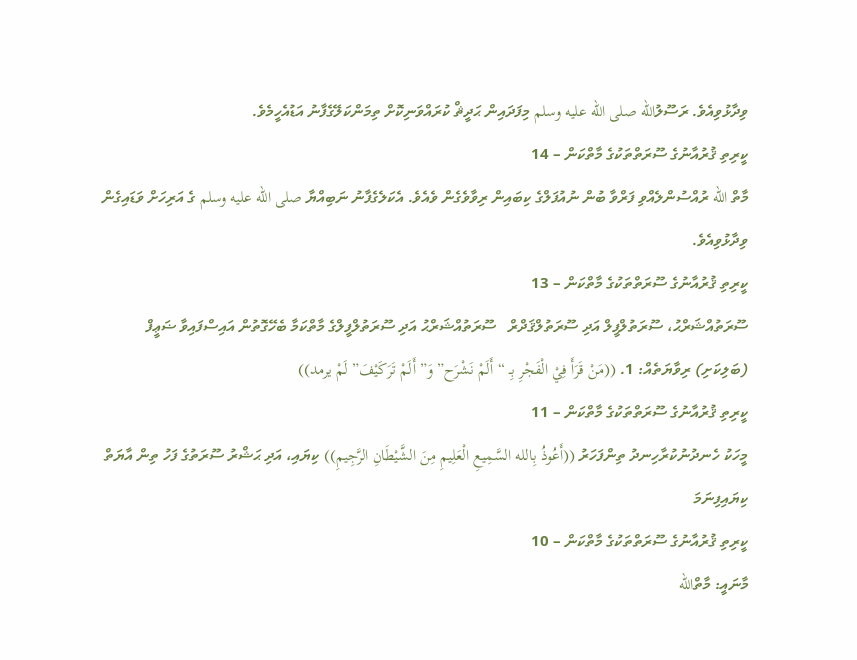ވިދާޅުވިއެވެ. ރަސޫލުالله صلى الله عليه وسلم މިފަދައިން ޙަދީޘް ކުރައްވަނިކޮށް ތިމަންކަލޭގެފާނު އަޑުއެހީމެވެ.
ކީރިތި ޤުރުއާނުގެ ސޫރަތްތަކުގެ މާތްކަން – 14
މާތް الله ރުއްސުންލެއްވި ފަރްވާ ބުން ނުއުފަލްގެ ކިބައިން ރިވާވެގެން ވެއެވެ. އެކަލެގެފާނު ނަބިއްޔާ صلى الله عليه وسلم ގެ އަރިހަށް ވަޑައިގެން ވިދާޅުވިއެވެ.
ކީރިތި ޤުރުއާނުގެ ސޫރަތްތަކުގެ މާތްކަން – 13
ސޫރަތުއްޝަރްޙު، ސޫރަތުލްފީލް އަދި ސޫރަތުލްޤަދްރް   ސޫރަތުއްޝަރްޙު އަދި ސޫރަތުލްފީލްގެ މާތްކަމާ ބެހޭގޮތުން އައިސްފައިވާ ޟަޢީފް (ބަލިކަށި) ރިވާޔަތެއް: 1. ((مَنْ قَرَأَ فِيْ الْفَجْرِ بِـ “أَلَمْ نَشْرَح” وَ”أَلَمْ تَرَكَيْفَ” لَمْ يرمد))
ކީރިތި ޤުރުއާނުގެ ސޫރަތްތަކުގެ މާތްކަން – 11
މީހަކު ހެނދުނުކުރާހިނދު ތިންފަހަރު ((أَعُوذُ بِالله السَّمِيعِ الْعَلِيمِ مِنَ الشَّيْطَانِ الرَّجِيمِ)) ކިޔައި، އަދި ޙަޝްރު ސޫރަތުގެ ފަހު ތިން އާޔަތް ކިޔައިފިނަމަ
ކީރިތި ޤުރުއާނުގެ ސޫރަތްތަކުގެ މާތްކަން – 10
މާނައީ: މާތްالله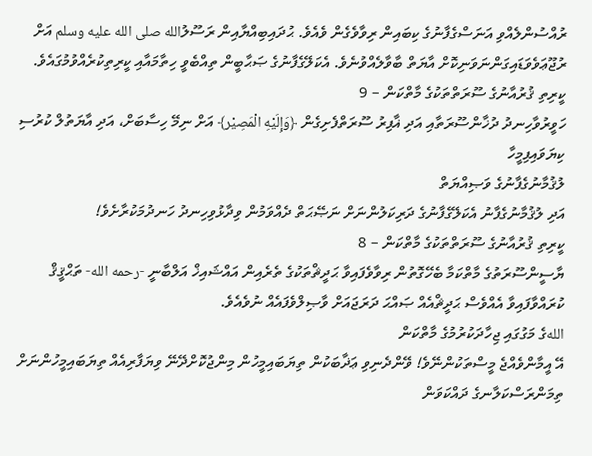ރުއްސުންލެއްވި އަނަސްގެފާނުގެ ކިބައިން ރިވާވެގެން ވެއެވެ. ޙުދައިބިއްޔާއިން ރަސޫލުالله صلى الله عليه وسلم އަށް ރުޖޫޢަވެވަޑައިގަންނަވަނިކޮށް އާޔަތް ބާވާލެއްވުނެވެ. އެކަލޭގެފާނުގެ ޞަޙާބީން ތިއްބެވީ ހިތާމައާއި ކީރިތިކުރެއްވުމުގައެވެ.
ކީރިތި ޤުރުއާނުގެ ސޫރަތްތަކުގެ މާތްކަން – 9
ހަވީރުވާހިނދު ދުޚާންސޫރަތާއި އަދި ޣާފިރު ސޫރަތްފެށިގެން ﴿وَإِلَيْهِ الْمَصِيْر﴾ އަށް ނިމޭ ހިސާބަށް، އަދި އާޔަތުލް ކުރުސި ކިޔަވައިފިމީހާ
ލުޤުމާނުގެފާނުގެ ވަޞިއްޔަތް
އަދި ލުޤުމާނުގެފާނު އެކަލޭގެފާނުގެ ދަރިކަލުންނަށް ނަޞޭޙަތް ދެއްވަމުން ވިދާޅުވިހިނދު ހަނދުމަކުރާށެވެ!
ކީރިތި ޤުރުއާނުގެ ސޫރަތްތަކުގެ މާތްކަން – 8
ޔާސީންސޫރަތުގެ މާތްކަމާ ބެހޭގޮތުން ރިވާވެފައިވާ ޙަދީޘްތަކުގެ ތެރެއިން އައްޝައިޚް އަލްބާނީ -رحمه الله- ތަޙްޤީޤް ކުރައްވާފައިވާ އެއްވެސް ޙަދީޘްއެއް ޞައްޙަ ދަރަޖައަށް ވާޞިލްވެފައެއް ނުވެއެވެ.
اللهގެ މަގުގައި ޖިހާދަކުރުމުގެ މާތްކަން
އޭ އީމާންވެއްޖެ މީސްތަކުންނޭވެ! ވޭންދެނިވި ޢަޛާބަކުން ތިޔަބައިމީހުން މިންޖުކޮށްދޭނޭ ވިޔަފާރިއެއް ތިޔަބައިމީހުންނަށް ތިމަންރަސްކަލާނގެ ދައްކަވަން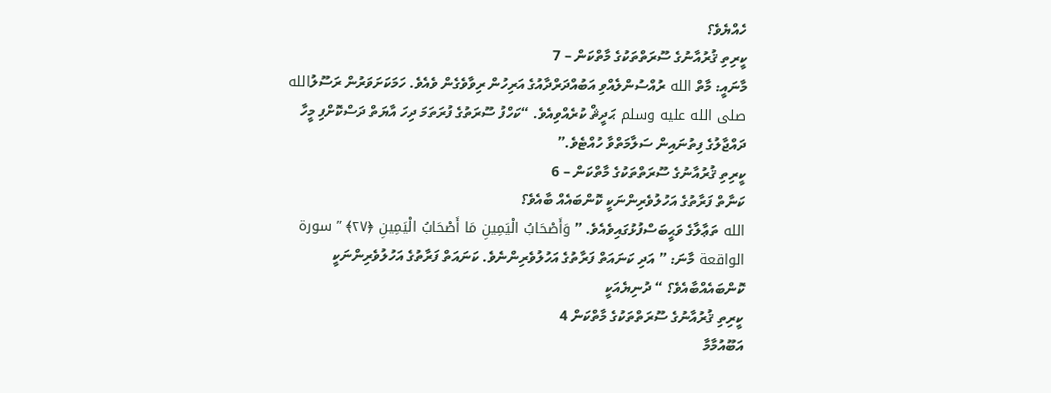ހެއްޔެވެ؟
ކީރިތި ޤުރުއާނުގެ ސޫރަތްތަކުގެ މާތްކަން – 7
މާނައީ: މާތް الله ރުއްސުންލެއްވި އަބުއްދަރްދާއުގެ އަރިހުން ރިވާވެގެން ވެއެވެ. ހަމަކަށަވަރުން ރަސޫލުالله صلى الله عليه وسلم ޙަދީޘް ކުރެއްވިއެވެ. “ކަހްފު ސޫރަތުގެ ފުރަތަމަ ދިހަ އާޔަތް ދަސްކޮށްފި މީހާ ދައްޖާލުގެ ފިތުނައިން ސަލާމަތްވާ ހުއްޓެވެ.”
ކީރިތި ޤުރުއާނުގެ ސޫރަތްތަކުގެ މާތްކަން – 6
ކަނާތް ފަރާތުގެ އަހުލުވެރިންނަކީ ކޮންބައެއް ބާއެވެ؟
الله ތަޢާލާގެ ވަޙީބަސްފުޅުގައިވެއެވެ. ” وَأَصْحَابُ الْيَمِينِ مَا أَصْحَابُ الْيَمِينِ ﴿٢٧﴾ ” سورة الواقعة މާނަ: ” އަދި ކަނައަތް ފަރާތުގެ އަހުލުވެރިންނެވެ. ކަނައަތް ފަރާތުގެ އަހުލުވެރިންނަކީ ކޮންބައެއްބާއެވެ؟ “ ދުނިޔެއަކީ
ކީރިތި ޤުރުއާނުގެ ސޫރަތްތަކުގެ މާތްކަން 4
އަބޫއުމާމާ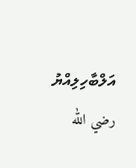އަލްބާހިލިއްޔު رضي الله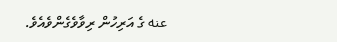عنه ގެ އަރިހުން ރިވާވެގެންވެއެވެ.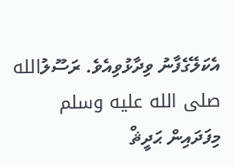އެކަލޭގެފާނު ވިދާޅުވިއެވެ. ރަސޫލުالله صلى الله عليه وسلم މިފަދައިން ޙަދީޘް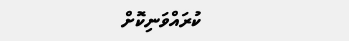ކުރައްވަނިކޮށް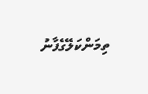ތިމަންކަލޭގެފާނު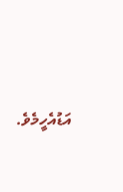އަޑުއެހީމެވެ.